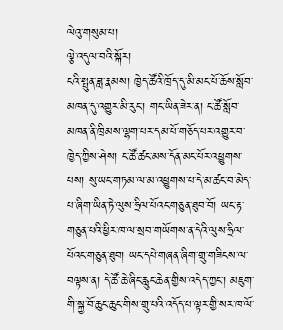ལེའུ་གསུམ་པ།
ལྕེ་འདུལ་བའི་སྐོར།
ངའི་སྤུན་ཟླ་རྣམས། ཁྱེད་ཚོའི་ཁྲོད་དུ་མི་མང་པོ་ཆོས་སློབ་མཁན་དུ་འགྱུར་མི་རུང་། གང་ཡིན་ཟེར་ན། ང་ཚོ་སློབ་མཁན་ནི་ཁྲིམས་ལྷག་པར་དམ་པོ་གཅོད་པར་འགྱུར་བ་ཁྱེད་ཀྱིས་ཤེས། ང་ཚོ་ཚང་མས་དོན་མང་པོར་འཕྱུགས་པས། སུ་ཡང་གཏམ་ལ་མ་འཕྱུགས་པ་དེ་མ་ཚང་བ་མེད་པ་ཞིག་ཡིན་ཏེ་ལུས་ཧྲིལ་པོའང་གཅུན་ཐུབ་བོ། ཡང་རྟ་གཅུན་པའི་ཕྱིར་ཁ་ལ་སྲབ་གཡོགས་ན་དེའི་ལུས་ཧྲིལ་པོའང་གཅུན་ཐུབ། ཡང་དཔེ་གཞན་ཞིག་གྲུ་གཟིངས་ལ་བལྟས་ན། དེ་ཚོ་ཆེ་ཞིང་རླུང་ཆེན་གྱིས་འདེད་ཀྱང་། མཇུག་གི་སྐྱ་བོ་ཆུང་ཆུང་གིས་གྲུ་པའི་འདོད་པ་ལྟར་གྱི་སར་ཁ་ལོ་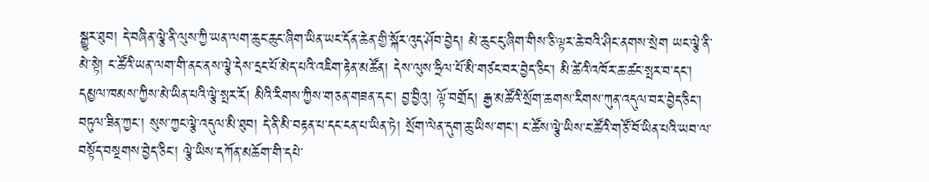སྒྱུར་ཐུབ། དེ་བཞིན་ལྕེ་ནི་ལུས་ཀྱི་ཡན་ལག་ཆུང་ཆུང་ཞིག་ཡིན་ཡང་དོན་ཆེན་གྱི་སྐོར་འུད་ཤོབ་བྱེད། མེ་ཆུང་ངུ་ཞིག་གིས་ཅི་ལྟར་ཆེ་བའི་ཤིང་ནགས་སྲེག ཡང་ལྕེ་ནི་མེ་སྟེ། ང་ཚོའི་ཡན་ལག་གི་ནང་ནས་ལྕེ་དེས་དྲང་པོ་མེད་པའི་འཇིག་རྟེན་མཚོན། དེས་ལུས་ཧྲིལ་པོ་མི་གཙང་བར་བྱེད་ཅིང་། མི་ཚེའི་འཁོར་ཆ་ཚང་སྤར་བ་དང་། དམྱལ་ཁམས་ཀྱིས་མེ་ཡིན་པའི་ལྕེ་སྤར་རོ། མིའི་རིགས་ཀྱིས་གཅན་གཟན་དང་། བྱ་བྱིའུ། ལྟོ་བགྲོད། རྒྱ་མཚོའི་སྲོག་ཆགས་རིགས་ཀུན་འདུལ་བར་བྱེད་ཅིང་། བཏུལ་ཟིན་ཀྱང་། སུས་ཀྱང་ལྕེ་འདུལ་མི་ཐུབ། དེ་ནི་མི་བརྟན་པ་དང་ངན་པ་ཡིན་ཏེ། སྲོག་ལེན་དུག་ཆུ་ཡིས་གང་། ང་ཚོས་ལྕེ་ཡིས་ང་ཚོའི་གཙོ་བོ་ཡིན་པའི་ཡབ་ལ་བསྟོད་བསྔགས་བྱེད་ཅིང་། ལྕེ་ཡིས་དཀོན་མཆོག་གི་དཔེ་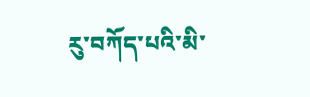རུ་བཀོད་པའི་མི་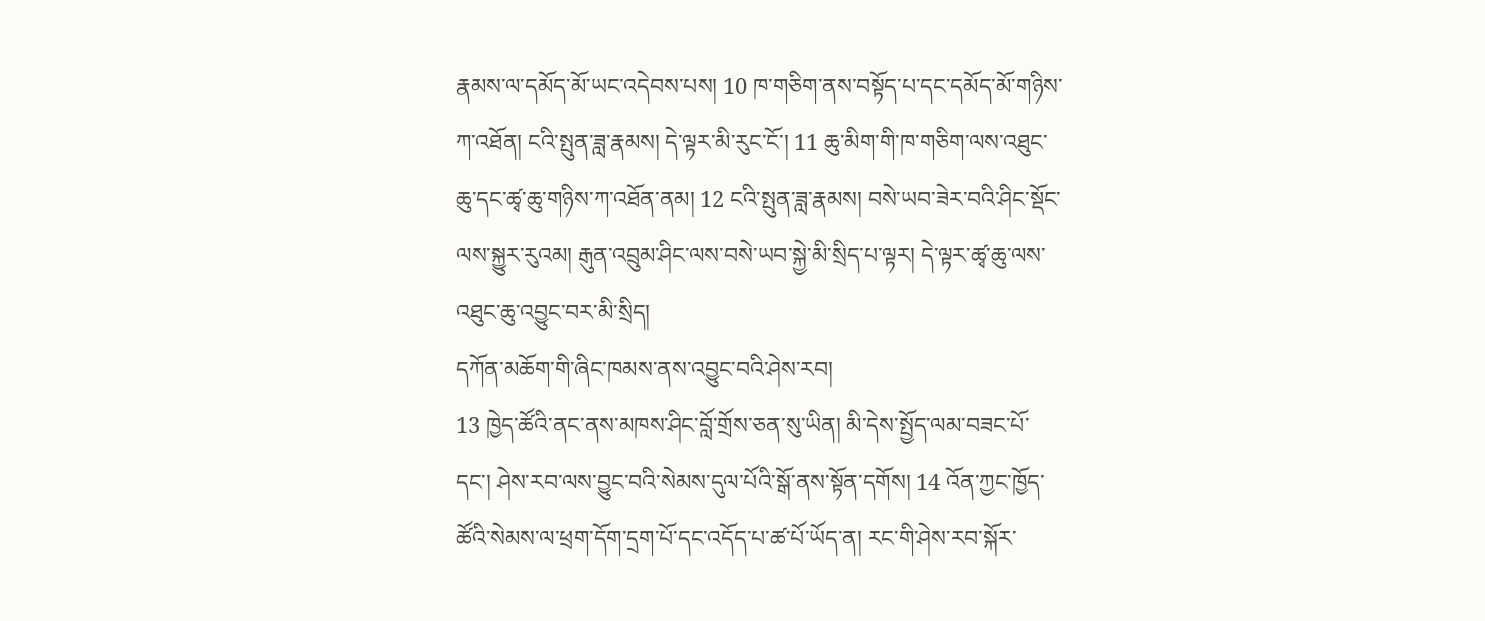རྣམས་ལ་དམོད་མོ་ཡང་འདེབས་པས། 10 ཁ་གཅིག་ནས་བསྟོད་པ་དང་དམོད་མོ་གཉིས་ཀ་འཐོན། ངའི་སྤུན་ཟླ་རྣམས། དེ་ལྟར་མི་རུང་ངོ་། 11 ཆུ་མིག་གི་ཁ་གཅིག་ལས་འཐུང་ཆུ་དང་ཚྭ་ཆུ་གཉིས་ཀ་འཐོན་ནམ། 12 ངའི་སྤུན་ཟླ་རྣམས། བསེ་ཡབ་ཟེར་བའི་ཤིང་སྡོང་ལས་སྐྱུར་རུའམ། རྒུན་འབྲུམ་ཤིང་ལས་བསེ་ཡབ་སྐྱེ་མི་སྲིད་པ་ལྟར། དེ་ལྟར་ཚྭ་ཆུ་ལས་འཐུང་ཆུ་འབྱུང་བར་མི་སྲིད།
དཀོན་མཆོག་གི་ཞིང་ཁམས་ནས་འབྱུང་བའི་ཤེས་རབ།
13 ཁྱེད་ཚོའི་ནང་ནས་མཁས་ཤིང་བློ་གྲོས་ཅན་སུ་ཡིན། མི་དེས་སྤྱོད་ལམ་བཟང་པོ་དང་། ཤེས་རབ་ལས་བྱུང་བའི་སེམས་དུལ་པོའི་སྒོ་ནས་སྟོན་དགོས། 14 འོན་ཀྱང་ཁྱོད་ཚོའི་སེམས་ལ་ཕྲག་དོག་དྲག་པོ་དང་འདོད་པ་ཚ་པོ་ཡོད་ན། རང་གི་ཤེས་རབ་སྐོར་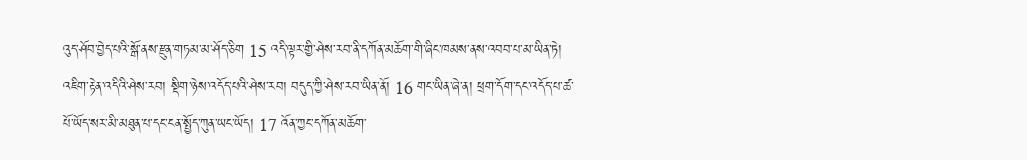འུད་ཤོབ་བྱེད་པའི་སྒོ་ནས་རྫུན་གཏམ་མ་ཤོད་ཅིག 15 འདི་ལྟར་གྱི་ཤེས་རབ་ནི་དཀོན་མཆོག་གི་ཞིང་ཁམས་ནས་འབབ་པ་མ་ཡིན་ཏེ། འཇིག་རྟེན་འདིའི་ཤེས་རབ། སྡིག་ཉེས་འདོད་པའི་ཤེས་རབ། བདུད་ཀྱི་ཤེས་རབ་ཡིན་ནོ། 16 གང་ཡིན་ཞེ་ན། ཕྲག་དོག་དང་འདོད་པ་ཚ་པོ་ཡོད་སར་མི་མཐུན་པ་དང་ངན་སྤྱོད་ཀུན་ཡང་ཡོད། 17 འོན་ཀྱང་དཀོན་མཆོག་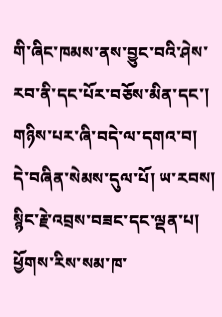གི་ཞིང་ཁམས་ནས་བྱུང་བའི་ཤེས་རབ་ནི་དང་པོར་བཅོས་མིན་དང་། གཉིས་པར་ཞི་བདེ་ལ་དགའ་བ། དེ་བཞིན་སེམས་དུལ་པོ། ཡ་རབས། སྙིང་རྗེ་འབྲས་བཟང་དང་ལྡན་པ། ཕྱོགས་རིས་སམ་ཁ་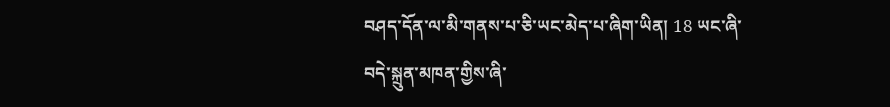བཤད་དོན་ལ་མི་གནས་པ་ཅི་ཡང་མེད་པ་ཞིག་ཡིན། 18 ཡང་ཞི་བདེ་སྐྲུན་མཁན་གྱིས་ཞི་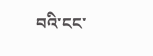བའི་ངང་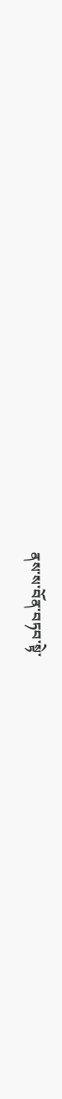ནས་ས་བོན་བཏབ་སྟེ་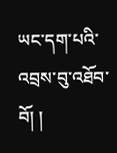ཡང་དག་པའི་འབྲས་བུ་འཐོབ་བོ། །